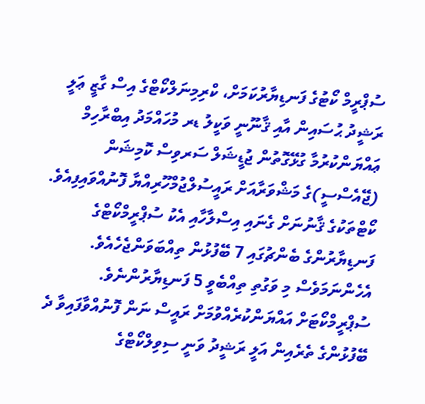ސުޕްރީމް ކޯޓުގެ ފަނޑިޔާރުކަމަށް، ކްރިމިނަލްކޯޓްގެ އިސް ގާޒީ ޢަލީ ރަޝީދު ޙުސައިން އާއި ޤާނޫނީ ވަކީލު ޑރ މުހައްމަދު އިބްރާހިމް ޢައްޔަންކުރުމާ ގުޅޭގޮތުން ޖުޑީޝަލް ސަރވިސް ކޮމިޝަން (ޖޭއެސްސީ)ގެ މަޝްވަރާއަށް ރައީސުލްޖުމްހޫރިއްޔާ ފޮނުއްވައިފިއެވެ.
ކޯޓްތަކުގެ ޤާނުނަށް ގެނައި އިސްލާހާއި އެކު ސުޕްރީމްކޯޓްގެ ފަނޑިޔާރުންގެ ބެންޗުގައި 7 ބޭފުޅުން ތިއްބަވަންޖެހެއެވެ. އެހެންނަމަވެސް މި ވަގުތި ތިއްބެވީ 5 ފަނޑިޔާރުންނެވެ.
ސުޕްރީމްކޯޓަށް އައްޔަންކުރެއްވުމަށް ރައީސް ނަން ފޮނުއްވާފައިވާ ދެ ބޭފުޅުންގެ ތެރެއިން އަލީ ރަޝީދު ވަނީ ސިވިލްކޯޓްގެ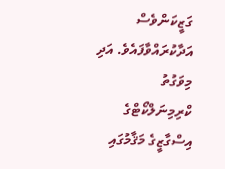ގަޒީކަންވެސް އަދާކުރައްވާފައެވެ. އަދި މިވަގުތު ކްރިމިނަލްކޯޓްގެ އިސްގާޒީގެ މަޤާމުގައި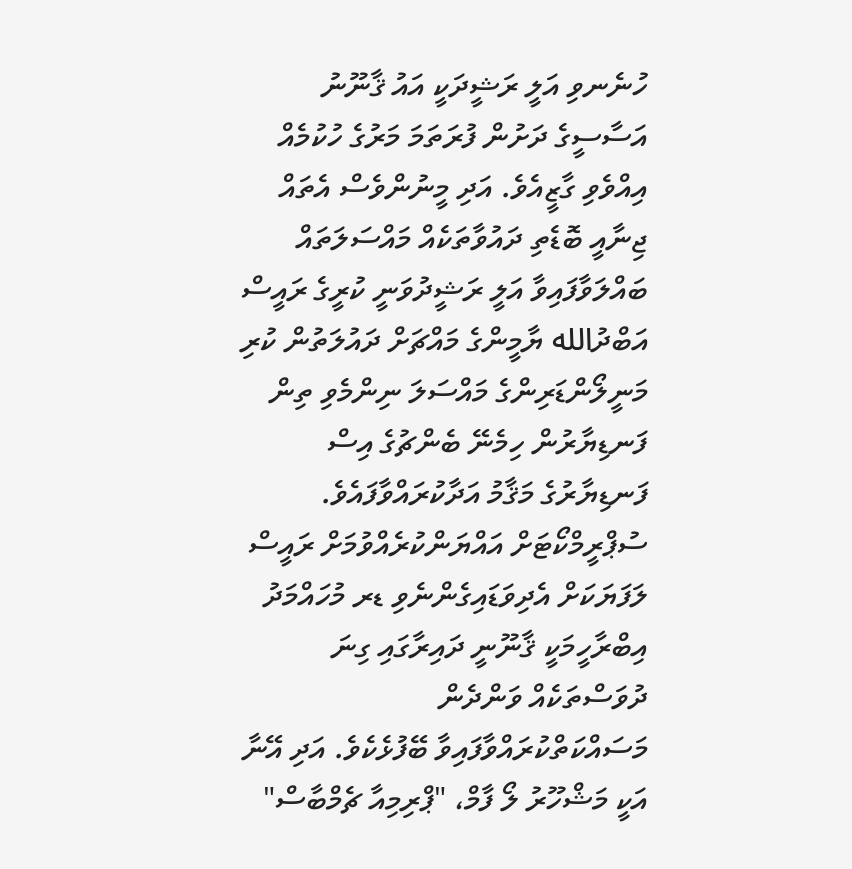ހުނެނވި އަލީ ރަޝީދަކީ އައު ޤާނޫނު އަސާސީގެ ދަށުން ފުރަތަމަ މަރުގެ ހުކުމެއް އިއްވެވި ގާޒީއެވެ. އަދި މީނުންވެސް އެތައް ޖިނާއީ ބޮޑެތި ދައުވާތަކެއް މައްސަލަތައް ބައްލަވާފައިވާ އަލީ ރަޝީދުވަނީ ކުރީގެ ރައީސް އަބްދުالله ޔާމީންގެ މައްޗަށް ދައުލަތުން ކުރި މަނީލޯންޑަރިންގެ މައްސަލަ ނިންމެވި ތިން ފަނޑިޔާރުން ހިމެނޭ ބެންޗުގެ އިސް ފަނޑިޔާރުގެ މަޤާމު އަދާކުރައްވާފައެވެ.
ސުޕްރީމްކޯޓަށް އައްޔަންކުރެއްވުމަށް ރައީސް ލަފަޔަކަށް އެދިވަޑައިގެންނެވި ޑރ މުހައްމަދު އިބްރާހީމަކީ ޤާނޫނީ ދައިރާގައި ގިނަ ދުވަސްތަކެއް ވަންދެން މަސައްކަތްކުރައްވާފައިވާ ބޭފުޅެކެވެ. އަދި އޭނާ އަކީ މަޝްހޫރު ލޯ ފާމް، "ޕްރިމިއާ ޗެމްބާސް"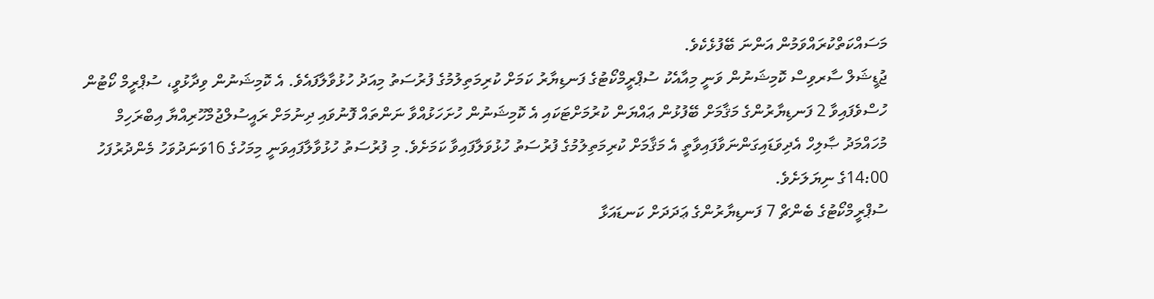މަސައްކަތްކުރައްވަމުން އަންނަ ބޭފުޅެކެވެ.
ޖުޑީޝަލް ސާރވިސް ކޮމިޝަނުން ވަނީ މިއާއެކު ސުޕްރީމްކޯޓުގެ ފަނޑިޔާރު ކަމަށް ކުރިމަތިލުމުގެ ފުރުސަތު މިއަދު ހުޅުވާލާފައެވެ. އެ ކޮމިޝަނުން ވިދާޅުވީ، ސުޕްރީމް ކޯޓުން ހުސްވެފައިވާ 2 ފަނޑިޔާރުންގެ މަޤާމަށް ބޭފުޅުން ޢައްޔަން ކުރުމަށްޓަކައި އެ ކޮމިޝަނުން ހުށަހަޅުއްވާ ނަންތައް ފޮނުވައި ދިނުމަށް ރައީސުލްޖުމްހޫރިއްޔާ އިބްރަހިމް މުހައްމަދު ޞާލިހް އެދިވަޑައިގަންނަވާފައިވާތީ އެ މަޤާމަށް ކުރިމަތިލުމުގެ ފުރުސަތު ހުޅުވަލާފައިވާ ކަމަށެވެ. މި ފުރުސަތު ހުޅުވާލާފައިވަނީ މިމަހުގެ 16ވަނަދުވަހު މެންދުރުފަހު 14:00ގެ ނިޔަލަށެވެ.
ސުޕްރީމްކޯޓުގެ ބެންޗް 7 ފަނޑިޔާރުންގެ ޢަދަދަށް ކަނޑައަޅާ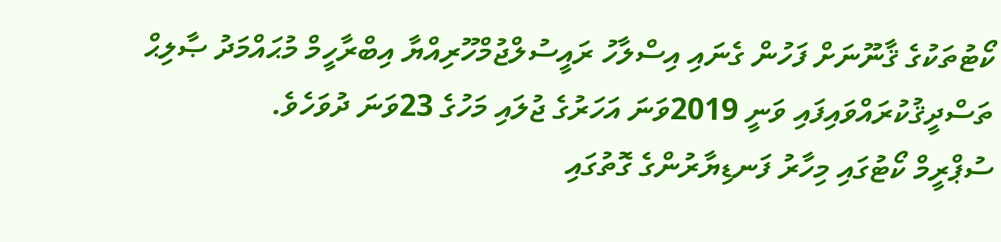ކޯޓުތަކުގެ ޤާނޫނަށް ފަހުން ގެނައި އިސްލާހު ރައީސުލްޖުމްހޫރިއްޔާ އިބްރާހީމް މުޙައްމަދު ޞާލިޙް ތަސްދީޤުކުރައްވައިފައި ވަނީ 2019ވަނަ އަހަރުގެ ޖުލައި މަހުގެ 23ވަނަ ދުވަހެވެ.
ސުޕްރީމް ކޯޓުގައި މިހާރު ފަނޑިޔާރުންގެ ގޮތުގައި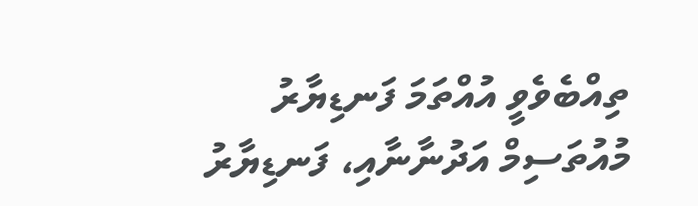ތިއްބެވެވީ އުއްތަމަ ފަނޑިޔާރު މުއުތަސިމް އަދުނާނާއި، ފަނޑިޔާރު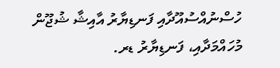ހުސްނުއްސުއޫދާއި ފަނޑިޔާރު އާއިޝާ ޝުޖޫން މުހައްމަދާއި، ފަނޑިޔާރު ޑރ.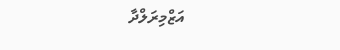އަޒްމިރަލްދާ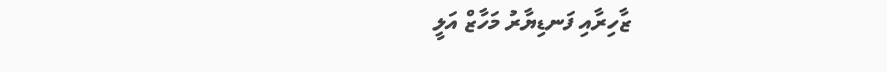ޒާހިރާއި ފަނޑިޔާރު މަހާޒް އަލީ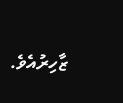ޒާހިރުއެވެ.